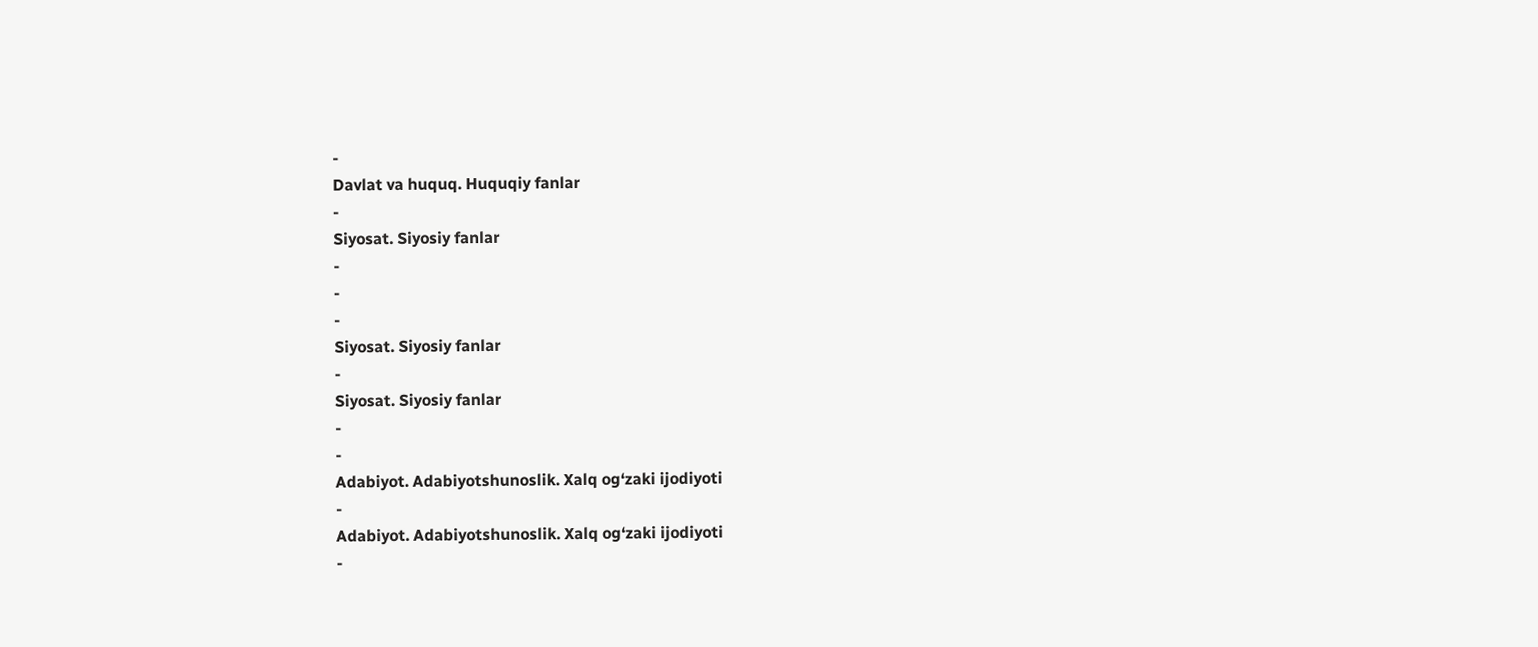-
Davlat va huquq. Huquqiy fanlar
-
Siyosat. Siyosiy fanlar
-
-
-
Siyosat. Siyosiy fanlar
-
Siyosat. Siyosiy fanlar
-
-
Adabiyot. Adabiyotshunoslik. Xalq og‘zaki ijodiyoti
-
Adabiyot. Adabiyotshunoslik. Xalq og‘zaki ijodiyoti
-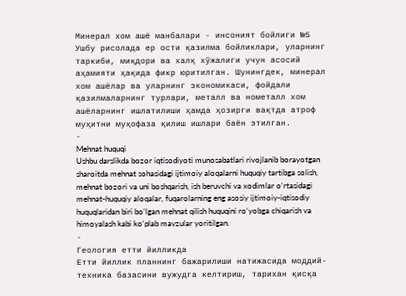Минерал хом ашё манбалари - инсоният бойлиги №5
Ушбу рисолада ер ости қазилма бойликлари, уларнинг таркиби, миқдори ва халқ хўжалиги учун асосий аҳамияти ҳақида фикр юритилган. Шунингдек, минерал хом ашёлар ва уларнинг экономикаси, фойдали қазилмаларнинг турлари, металл ва нометалл хом ашёларнинг ишлатилиши ҳамда ҳозирги вақтда атроф муҳитни муҳофаза қилиш ишлари баён этилган.
-
Mehnat huquqi
Ushbu darslikda bozor iqtisodiyoti munosabatlari rivojlanib borayotgan sharoitda mehnat sohasidagi ijtimoiy aloqalarni huquqiy tartibga solish, mehnat bozori va uni boshqarish, ish beruvchi va xodimlar o‘rtasidagi mehnat-huquqiy aloqalar, fuqarolarning eng asosiy ijtimoiy-iqtisodiy huquqlaridan biri bo‘lgan mehnat qilish huquqini ro‘yobga chiqarish va himoyalash kabi ko‘plab mavzular yoritilgan.
-
Геология етти йилликда
Етти йиллик планнинг бажарилиши натижасида моддий-техника базасини вужудга келтириш, тарихан қисқа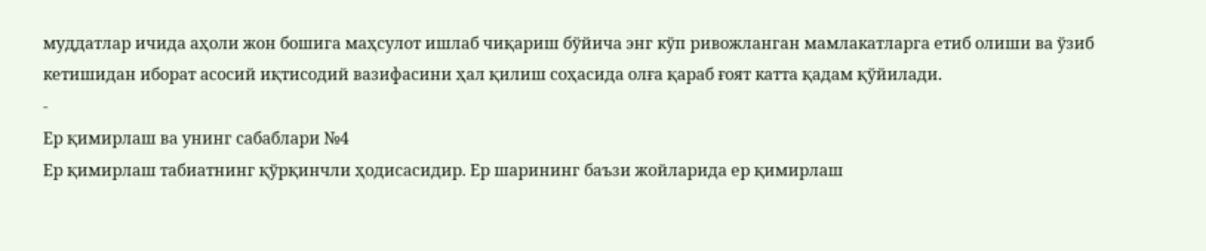муддатлар ичида аҳоли жон бошига маҳсулот ишлаб чиқариш бўйича энг кўп ривожланган мамлакатларга етиб олиши ва ўзиб кетишидан иборат асосий иқтисодий вазифасини ҳал қилиш соҳасида олға қараб ғоят катта қадам қўйилади.
-
Ер қимирлаш ва унинг сабаблари №4
Ер қимирлаш табиатнинг қўрқинчли ҳодисасидир. Ер шарининг баъзи жойларида ер қимирлаш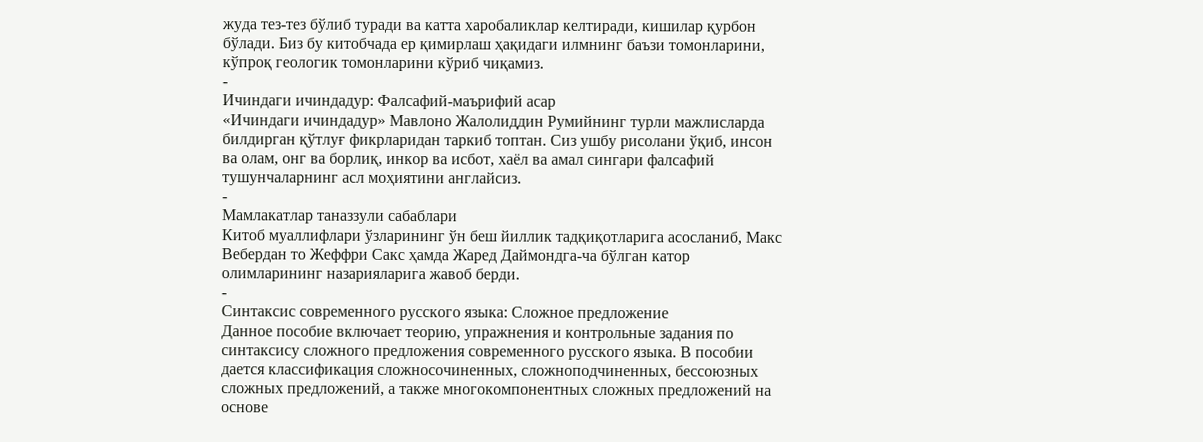жуда тез-тез бўлиб туради ва катта харобаликлар келтиради, кишилар қурбон бўлади. Биз бу китобчада ер қимирлаш ҳақидаги илмнинг баъзи томонларини, кўпроқ геологик томонларини кўриб чиқамиз.
-
Ичиндаги ичиндадур: Фалсафий-маърифий асар
«Ичиндаги ичиндадур» Мавлоно Жалолиддин Румийнинг турли мажлисларда билдирган қўтлуғ фикрларидан таркиб топтан. Сиз ушбу рисолани ўқиб, инсон ва олам, онг ва борлиқ, инкор ва исбот, хаёл ва амал сингари фалсафий тушунчаларнинг асл моҳиятини англайсиз.
-
Мамлакатлар таназзули сабаблари
Китоб муаллифлари ўзларининг ўн беш йиллик тадқиқотларига асосланиб, Макс Вебердан то Жеффри Сакс ҳамда Жаред Даймондга-ча бўлган катор олимларининг назарияларига жавоб берди.
-
Синтаксис современного русского языка: Сложное предложение
Данное пособие включает теорию, упражнения и контрольные задания по синтаксису сложного предложения современного русского языка. В пособии дается классификация сложносочиненных, сложноподчиненных, бессоюзных сложных предложений, а также многокомпонентных сложных предложений на основе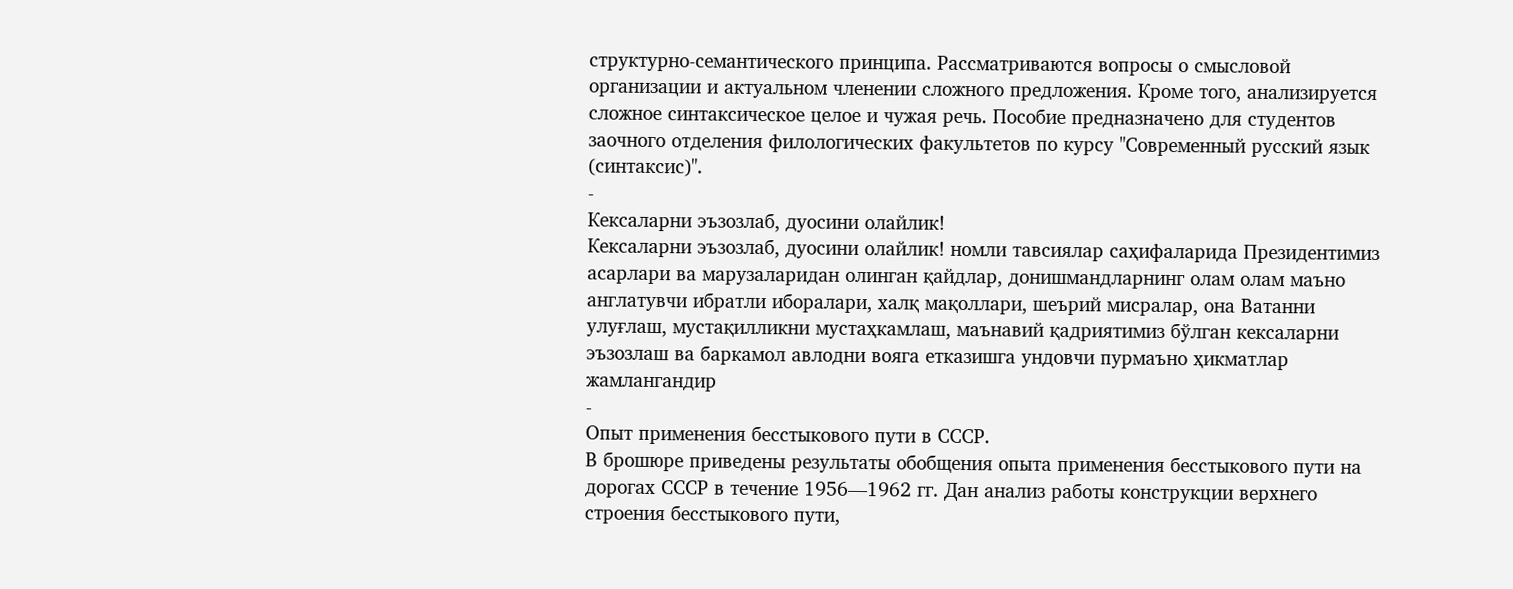структурно-семантического принципа. Рассматриваются вопросы о смысловой организации и актуальном членении сложного предложения. Кроме того, анализируется сложное синтаксическое целое и чужая речь. Пособие предназначено для студентов заочного отделения филологических факультетов по курсу "Современный русский язык (синтаксис)".
-
Кексаларни эъзозлаб, дуосини олайлик!
Кексаларни эъзозлаб, дуосини олайлик! номли тавсиялар саҳифаларида Президентимиз асарлари ва марузаларидан олинган қайдлар, донишмандларнинг олам олам маъно англатувчи ибратли иборалари, халқ мақоллари, шеърий мисралар, она Ватанни улуғлаш, мустақилликни мустаҳкамлаш, маънавий қадриятимиз бўлган кексаларни эъзозлаш ва баркамол авлодни вояга етказишга ундовчи пурмаъно ҳикматлар жамлангандир
-
Опыт применения бесстыкового пути в СССР.
В брошюре приведены результаты обобщения опыта применения бесстыкового пути на дорогах СССР в течение 1956—1962 гг. Дан анализ работы конструкции верхнего строения бесстыкового пути,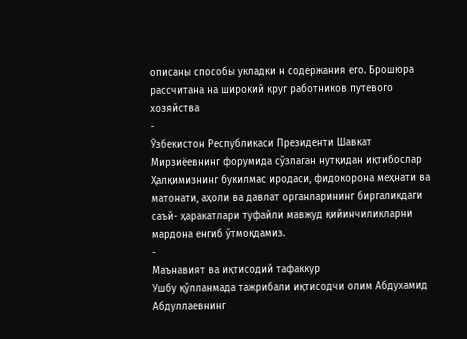описаны способы укладки н содержания его. Брошюра рассчитана на широкий круг работников путевого хозяйства
-
Ўзбекистон Республикаси Президенти Шавкат Мирзиёевнинг форумида сўзлаган нутқидан иқтибослар
Ҳалқимизнинг букилмас иродаси, фидокорона меҳнати ва матонати, аҳоли ва давлат органларининг биргаликдаги саъй- ҳаракатлари туфайли мавжуд қийинчиликларни мардона енгиб ўтмоқдамиз.
-
Маънавият ва иқтисодий тафаккур
Ушбу қўлланмада тажрибали иқтисодчи олим Абдухамид Абдуллаевнинг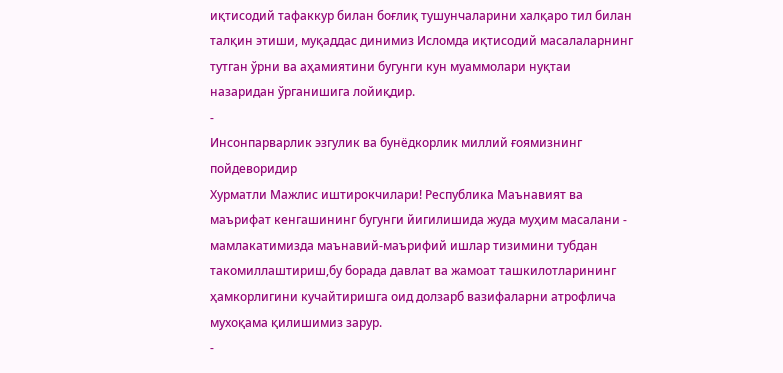иқтисодий тафаккур билан боғлиқ тушунчаларини халқаро тил билан талқин этиши, муқаддас динимиз Исломда иқтисодий масалаларнинг тутган ўрни ва аҳамиятини бугунги кун муаммолари нуқтаи назаридан ўрганишига лойиқдир.
-
Инсонпарварлик эзгулик ва бунёдкорлик миллий ғоямизнинг пойдеворидир
Хурматли Мажлис иштирокчилари! Республика Маънавият ва маърифат кенгашининг бугунги йигилишида жуда муҳим масалани - мамлакатимизда маънавий-маърифий ишлар тизимини тубдан такомиллаштириш,бу борада давлат ва жамоат ташкилотларининг ҳамкорлигини кучайтиришга оид долзарб вазифаларни атрофлича мухоқама қилишимиз зарур.
-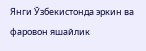Янги Ўзбекистонда эркин ва фаровон яшайлик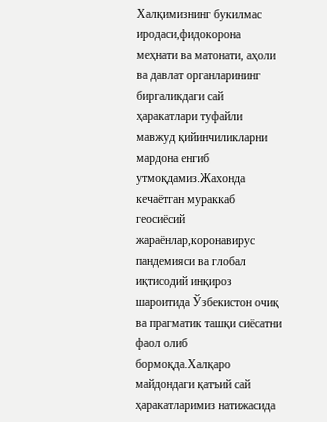Халқимизнинг букилмас иродаси,фидокорона меҳнати ва матонати, аҳоли ва давлат органларининг биргаликдаги сай ҳаракатлари туфайли мавжуд қийинчиликларни мардона енгиб утмоқдамиз.Жахонда кечаётган мураккаб геосиёсий жараёнлар,коронавирус пандемияси ва глобал иқтисодий инқироз шароитида Ўзбекистон очиқ ва прагматик ташқи сиёсатни фаол олиб бормоқда.Халқаро майдондаги қатъий сай ҳаракатларимиз натижасида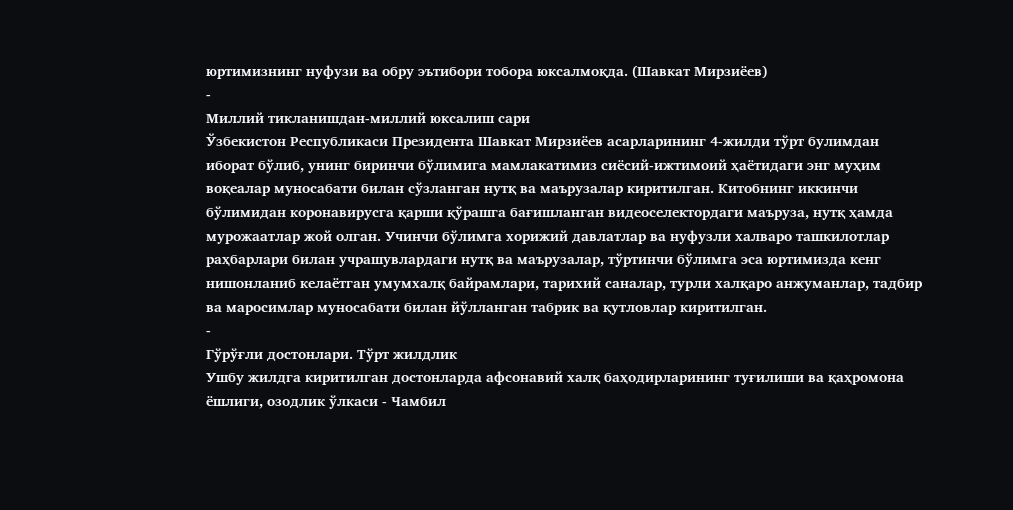юртимизнинг нуфузи ва обру эътибори тобора юксалмоқда. (Шавкат Мирзиёев)
-
Миллий тикланишдан-миллий юксалиш сари
Ўзбекистон Республикаси Президента Шавкат Мирзиёев асарларининг 4-жилди тўрт булимдан иборат бўлиб, унинг биринчи бўлимига мамлакатимиз сиёсий-ижтимоий ҳаётидаги энг муҳим воқеалар муносабати билан сўзланган нутқ ва маърузалар киритилган. Китобнинг иккинчи бўлимидан коронавирусга қарши қўрашга бағишланган видеоселектордаги маъруза, нутқ ҳамда мурожаатлар жой олган. Учинчи бўлимга хорижий давлатлар ва нуфузли халваро ташкилотлар раҳбарлари билан учрашувлардаги нутқ ва маърузалар, тўртинчи бўлимга эса юртимизда кенг нишонланиб келаётган умумхалқ байрамлари, тарихий саналар, турли халқаро анжуманлар, тадбир ва маросимлар муносабати билан йўлланган табрик ва қутловлар киритилган.
-
Гўрўғли достонлари. Тўрт жилдлик
Ушбу жилдга киритилган достонларда афсонавий халқ баҳодирларининг туғилиши ва қаҳромона ёшлиги, озодлик ўлкаси - Чамбил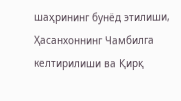шаҳрининг бунёд этилиши, Ҳасанхоннинг Чамбилга келтирилиши ва Қирқ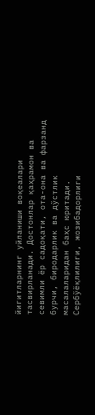йигитларнинг уйланиши воқеалари тасвирланади. Достонлар қаҳрамон ва севимли ёр садоқати, ота-она ва фарзанд бурчи, биродарлик ва дўстлик масалаларидан баҳс юритади. Сербўёқлилиги, жозибадорлиги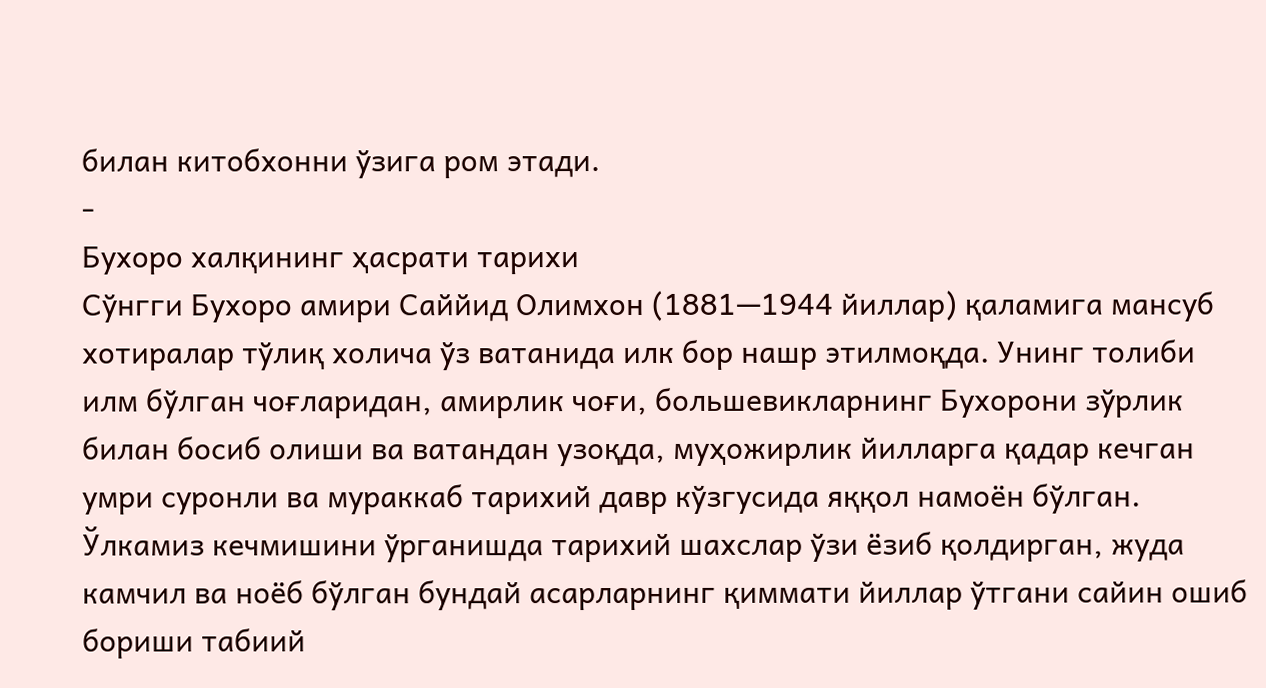билан китобхонни ўзига ром этади.
-
Бухоро халқининг ҳасрати тарихи
Сўнгги Бухоро амири Саййид Олимхон (1881—1944 йиллар) қаламига мансуб хотиралар тўлиқ холича ўз ватанида илк бор нашр этилмоқда. Унинг толиби илм бўлган чоғларидан, амирлик чоғи, большевикларнинг Бухорони зўрлик билан босиб олиши ва ватандан узоқда, муҳожирлик йилларга қадар кечган умри суронли ва мураккаб тарихий давр кўзгусида яққол намоён бўлган. Ўлкамиз кечмишини ўрганишда тарихий шахслар ўзи ёзиб қолдирган, жуда камчил ва ноёб бўлган бундай асарларнинг қиммати йиллар ўтгани сайин ошиб бориши табиий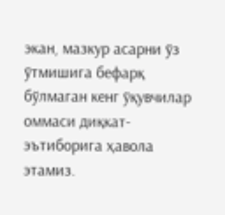экан, мазкур асарни ўз ўтмишига бефарқ бўлмаган кенг ўқувчилар оммаси диқкат-эътиборига ҳавола этамиз.